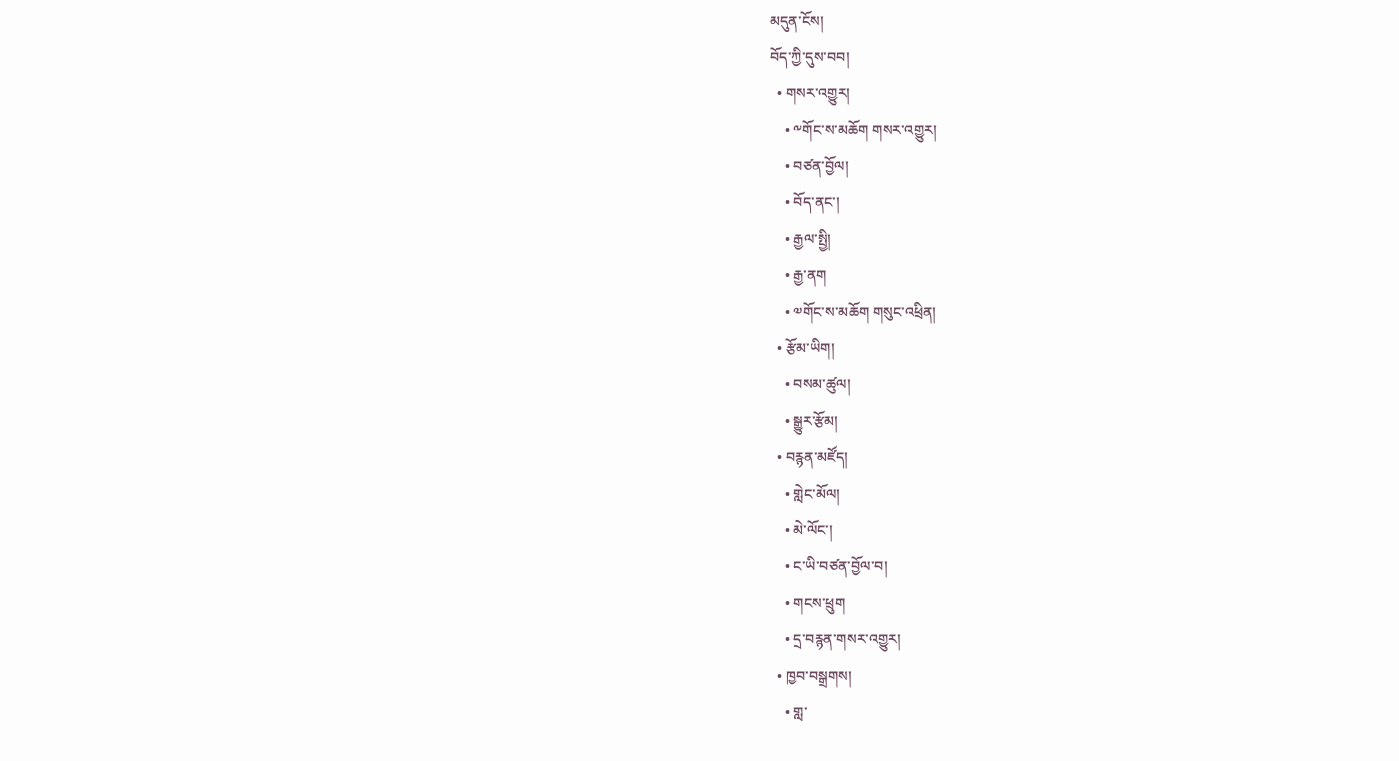མདུན་ངོས།
བོད་ཀྱི་དུས་བབ།
  • གསར་འགྱུར།
    • ༸གོང་ས་མཆོག གསར་འགྱུར།
    • བཙན་བྱོལ།
    • བོད་ནང་།
    • རྒྱལ་སྤྱི།
    • རྒྱ་ནག
    • ༧གོང་ས་མཆོག གསུང་འཕྲིན།
  • རྩོམ་ཡིག།
    • བསམ་ཚུལ།
    • སྒྱུར་རྩོམ།
  • བརྙན་མཛོད།
    • གླེང་མོལ།
    • མེ་ལོང་།
    • ང་ཡི་བཙན་བྱོལ་བ།
    • གངས་ཕྲུག
    • དྲ་བརྙན་གསར་འགྱུར།
  • ཁྱབ་བསྒྲགས།
    • གླ་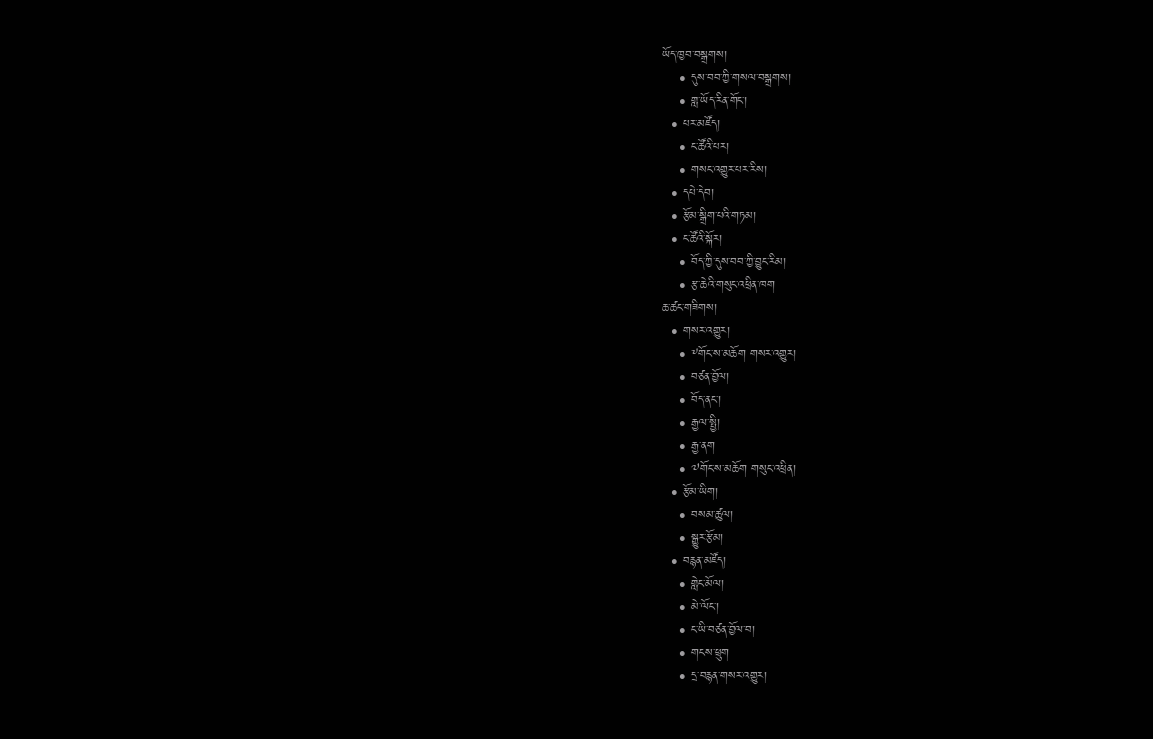ཡོད་ཁྱབ་བསྒྲགས།
    • དུས་བབ་ཀྱི་གསལ་བསྒྲགས།
    • གླ་ཡོད་རིན་གོང་།
  • པར་མཛོད།
    • ང་ཚོའི་པར།
    • གསང་འགྱུར་པར་རིས།
  • དཔེ་དེབ།
  • རྩོམ་སྒྲིག་པའི་གཏམ།
  • ང་ཚོའི་སྐོར།
    • བོད་ཀྱི་དུས་བབ་ཀྱི་བྱུང་རིམ།
    • རྩ་ཆེའི་གསུང་འཕྲིན་ཁག
ཆ་ཚང་གཟིགས།
  • གསར་འགྱུར།
    • ༸གོང་ས་མཆོག གསར་འགྱུར།
    • བཙན་བྱོལ།
    • བོད་ནང་།
    • རྒྱལ་སྤྱི།
    • རྒྱ་ནག
    • ༧གོང་ས་མཆོག གསུང་འཕྲིན།
  • རྩོམ་ཡིག།
    • བསམ་ཚུལ།
    • སྒྱུར་རྩོམ།
  • བརྙན་མཛོད།
    • གླེང་མོལ།
    • མེ་ལོང་།
    • ང་ཡི་བཙན་བྱོལ་བ།
    • གངས་ཕྲུག
    • དྲ་བརྙན་གསར་འགྱུར།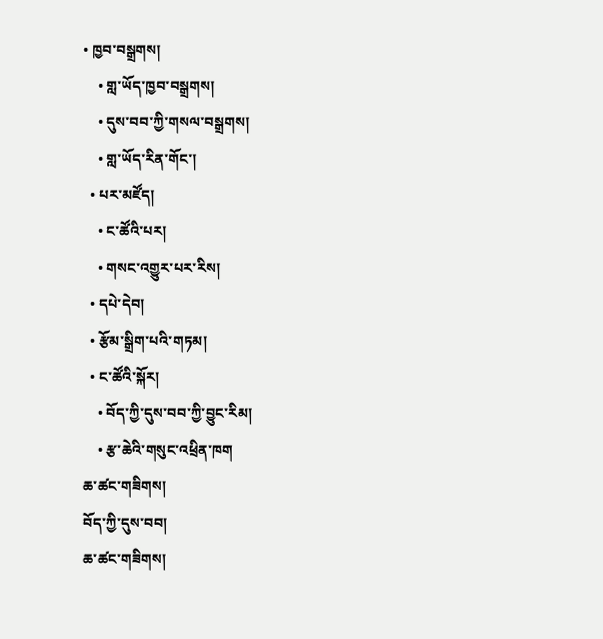• ཁྱབ་བསྒྲགས།
    • གླ་ཡོད་ཁྱབ་བསྒྲགས།
    • དུས་བབ་ཀྱི་གསལ་བསྒྲགས།
    • གླ་ཡོད་རིན་གོང་།
  • པར་མཛོད།
    • ང་ཚོའི་པར།
    • གསང་འགྱུར་པར་རིས།
  • དཔེ་དེབ།
  • རྩོམ་སྒྲིག་པའི་གཏམ།
  • ང་ཚོའི་སྐོར།
    • བོད་ཀྱི་དུས་བབ་ཀྱི་བྱུང་རིམ།
    • རྩ་ཆེའི་གསུང་འཕྲིན་ཁག
ཆ་ཚང་གཟིགས།
བོད་ཀྱི་དུས་བབ།
ཆ་ཚང་གཟིགས།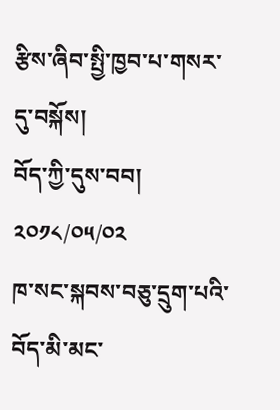རྩིས་ཞིབ་སྤྱི་ཁྱབ་པ་གསར་དུ་བསྐོས།
བོད་ཀྱི་དུས་བབ།
༢༠༡༨/༠༥/༠༢
ཁ་སང་སྐབས་བཅུ་དྲུག་པའི་བོད་མི་མང་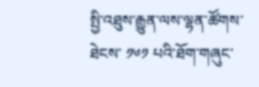སྤྱི་འཐུས་རྒྱུན་ལས་ལྷན་ཚོགས་ཐེངས་ ༡༦༡ པའི་ཐོག་གཞུང་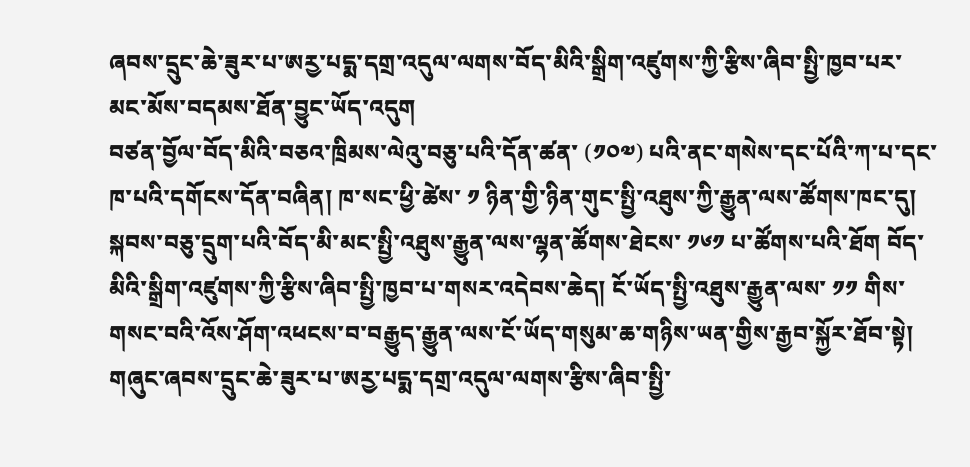ཞབས་དྲུང་ཆེ་ཟུར་པ་ཨརྱ་པདྨ་དགྲ་འདུལ་ལགས་བོད་མིའི་སྒྲིག་འཛུགས་ཀྱི་རྩིས་ཞིབ་སྤྱི་ཁྱབ་པར་མང་མོས་བདམས་ཐོན་བྱུང་ཡོད་འདུག
བཙན་བྱོལ་བོད་མིའི་བཅའ་ཁྲིམས་ལེའུ་བཅུ་པའི་དོན་ཚན་ (༡༠༧) པའི་ནང་གསེས་དང་པོའི་ཀ་པ་དང་ཁ་པའི་དགོངས་དོན་བཞིན། ཁ་སང་ཕྱི་ཚེས་ ༡ ཉིན་གྱི་ཉིན་གུང་སྤྱི་འཐུས་ཀྱི་རྒྱུན་ལས་ཚོགས་ཁང་དུ། སྐབས་བཅུ་དྲུག་པའི་བོད་མི་མང་སྤྱི་འཐུས་རྒྱུན་ལས་ལྷན་ཚོགས་ཐེངས་ ༡༦༡ པ་ཚོགས་པའི་ཐོག བོད་མིའི་སྒྲིག་འཛུགས་ཀྱི་རྩིས་ཞིབ་སྤྱི་ཁྱབ་པ་གསར་འདེབས་ཆེད། ངོ་ཡོད་སྤྱི་འཐུས་རྒྱུན་ལས་ ༡༡ གིས་གསང་བའི་འོས་ཤོག་འཕངས་བ་བརྒྱུད་རྒྱུན་ལས་ངོ་ཡོད་གསུམ་ཆ་གཉིས་ཡན་གྱིས་རྒྱབ་སྐྱོར་ཐོབ་སྟེ། གཞུང་ཞབས་དྲུང་ཆེ་ཟུར་པ་ཨརྱ་པདྨ་དགྲ་འདུལ་ལགས་རྩིས་ཞིབ་སྤྱི་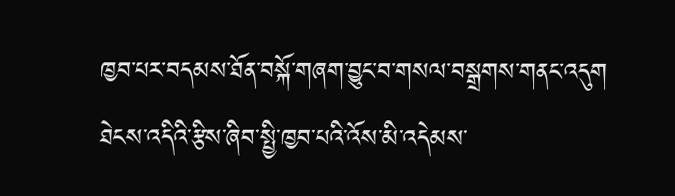ཁྱབ་པར་བདམས་ཐོན་བསྐོ་གཞག་བྱུང་བ་གསལ་བསྒྲགས་གནང་འདུག
ཐེངས་འདིའི་རྩིས་ཞིབ་སྤྱི་ཁྱབ་པའི་འོས་མི་འདེམས་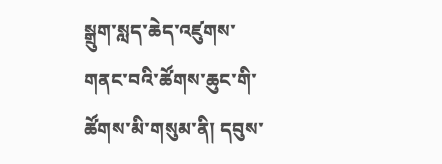སྒྲུག་སླད་ཆེད་འཛུགས་གནང་བའི་ཚོགས་ཆུང་གི་ཚོགས་མི་གསུམ་ནི། དབུས་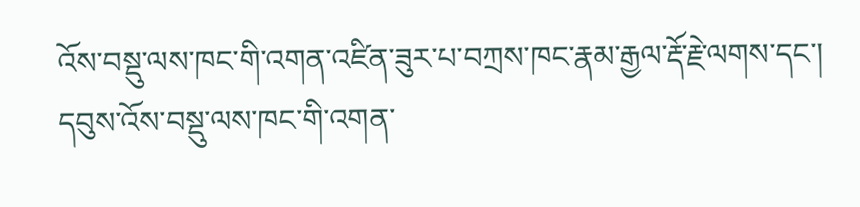འོས་བསྡུ་ལས་ཁང་གི་འགན་འཛིན་ཟུར་པ་བཀྲས་ཁང་རྣམ་རྒྱལ་རྡོ་རྗེ་ལགས་དང་། དབུས་འོས་བསྡུ་ལས་ཁང་གི་འགན་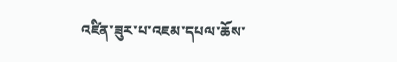འཛིན་ཟུར་པ་འཇམ་དཔལ་ཆོས་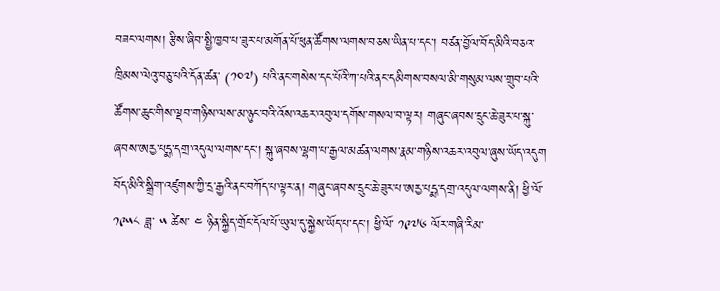བཟང་ལགས། རྩིས་ཞིབ་སྤྱི་ཁྱབ་པ་ཟུར་པ་མགོན་པོ་ཕུན་ཚོགས་ལགས་བཅས་ཡིན་པ་དང་། བཙན་བྱོལ་བོད་མིའི་བཅའ་ཁྲིམས་ལེའུ་བཅུ་པའི་དོན་ཚན་ (༡༠༧) པའི་ནང་གསེས་དང་པོའི་ཀ་པའི་ནང་དམིགས་བསལ་མི་གསུམ་ལས་གྲུབ་པའི་ཚོགས་ཆུང་གིས་ལྡབ་གཉིས་ལས་མ་ཉུང་བའི་འོས་འཆར་འབུལ་དགོས་གསལ་བ་ལྟར། གཞུང་ཞབས་དྲུང་ཆེ་ཟུར་པ་སྐུ་ཞབས་ཨརྱ་པདྨ་དགྲ་འདུལ་ལགས་དང་། སྐུ་ཞབས་ལྷག་པ་རྒྱལ་མཚན་ལགས་རྣམ་གཉིས་འཆར་འབུལ་ཞུས་ཡོད་འདུག
བོད་མིའི་སྒྲིག་འཛུགས་ཀྱི་དྲ་རྒྱའི་ནང་བཀོད་པ་ལྟར་ན། གཞུང་ཞབས་དྲུང་ཆེ་ཟུར་པ་ཨརྱ་པདྨ་དགྲ་འདུལ་ལགས་ནི། ཕྱི་ལོ་ ༡༩༥༨ ཟླ་ ༥ ཚེས་ ༤ ཉིན་སྐྱིད་གྲོང་དོལ་པོ་ཡུལ་དུ་སྐྱེས་ཡོད་པ་དང་། ཕྱི་ལོ་ ༡༩༧༦ ལོར་གཞི་རིམ་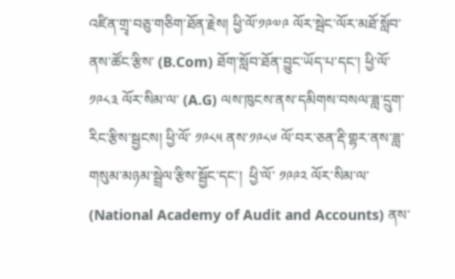འཛིན་གྲྭ་བཅུ་གཅིག་ཐོན་རྗེས། ཕྱི་ལོ་༡༩༧༩ ལོར་སྦེང་ལོར་མཐོ་སློབ་ནས་ཚོང་རྩིས་ (B.Com) ཐོག་སློབ་ཐོན་བྱུང་ཡོད་པ་དང་། ཕྱི་ལོ་ ༡༩༨༣ ལོར་སིམ་ལ་ (A.G) ལས་ཁུངས་ནས་དམིགས་བསལ་ཟླ་དྲུག་རིང་རྩིས་སྦྱངས། ཕྱི་ལོ་ ༡༩༨༥ ནས་༡༩༨༦ ལོ་བར་ཅན་རྡི་གྷར་ནས་ཟླ་གསུམ་མཉམ་སྦྲེལ་རྩིས་སྦྱོང་དང་།  ཕྱི་ལོ་ ༡༩༩༢ ལོར་སིམ་ལ་ (National Academy of Audit and Accounts) ནས་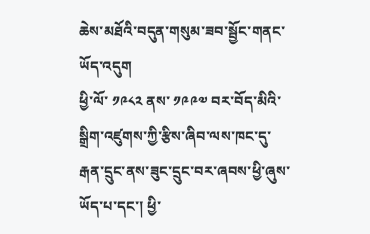ཆེས་མཐོའི་བདུན་གསུམ་ཟབ་སྦྱོང་གནང་ཡོད་འདུག
ཕྱི་ལོ་ ༡༩༨༢ ནས་ ༡༩༩༧ བར་བོད་མིའི་སྒྲིག་འཛུགས་ཀྱི་རྩིས་ཞིབ་ལས་ཁང་དུ་རྒན་དྲུང་ནས་ཟུང་དྲུང་བར་ཞབས་ཕྱི་ཞུས་ཡོད་པ་དང་། ཕྱི་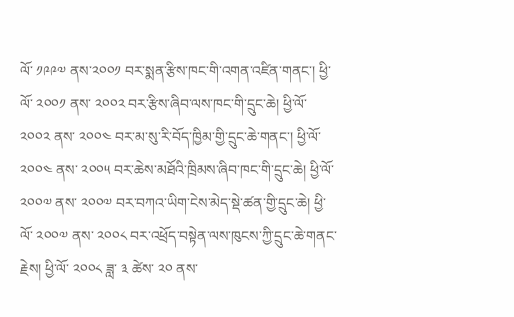ལོ་ ༡༩༩༧ ནས་༢༠༠༡ བར་སྨན་རྩིས་ཁང་གི་འགན་འཛིན་གནང་། ཕྱི་ལོ་ ༢༠༠༡ ནས་ ༢༠༠༢ བར་རྩིས་ཞིབ་ལས་ཁང་གི་དྲུང་ཆེ། ཕྱི་ལོ་༢༠༠༢ ནས་ ༢༠༠༤ བར་མ་སུ་རི་བོད་ཁྱིམ་གྱི་དྲུང་ཆེ་གནང་། ཕྱི་ལོ་༢༠༠༤ ནས་ ༢༠༠༥ བར་ཆེས་མཐོའི་ཁྲིམས་ཞིབ་ཁང་གི་དྲུང་ཆེ། ཕྱི་ལོ་ ༢༠༠༧ ནས་ ༢༠༠༧ བར་བཀའ་ཡིག་ངེས་མེད་སྡེ་ཚན་གྱི་དྲུང་ཆེ། ཕྱི་ལོ་ ༢༠༠༧ ནས་ ༢༠༠༨ བར་འཕྲོད་བསྟེན་ལས་ཁུངས་ཀྱི་དྲུང་ཆེ་གནང་རྗེས། ཕྱི་ལོ་ ༢༠༠༨ ཟླ་ ༣ ཚེས་ ༢༠ ནས་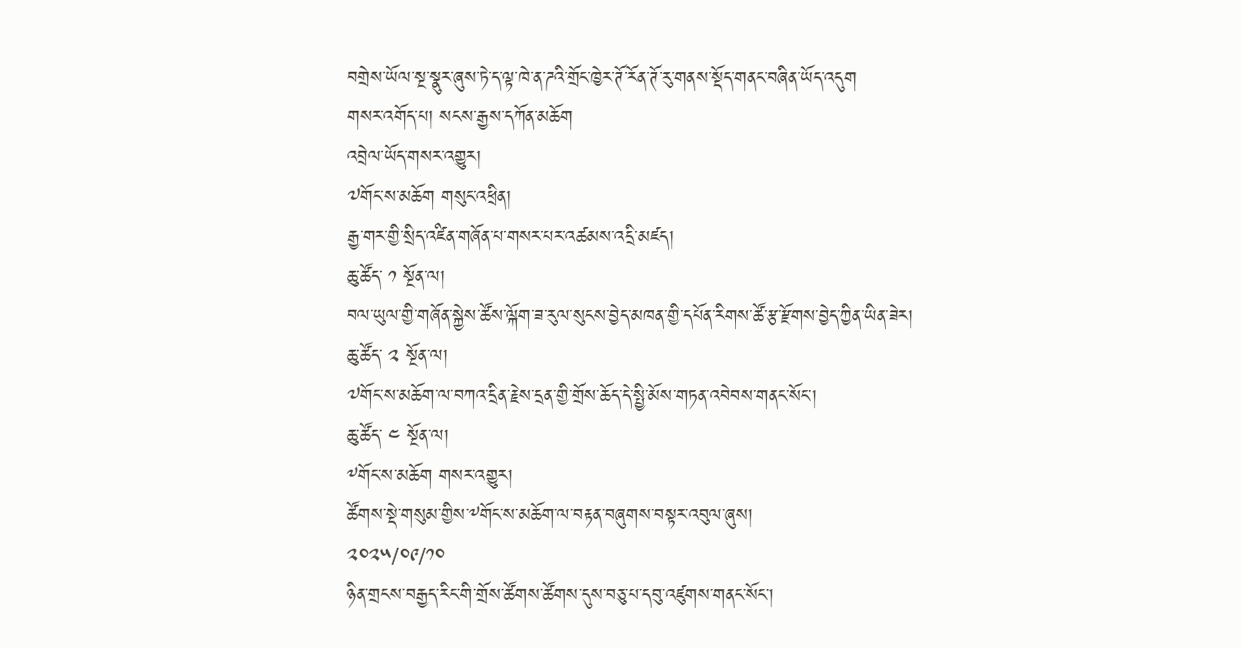བགྲེས་ཡོལ་སྔ་སྣུར་ཞུས་ཏེ་ད་ལྟ་ཁེ་ན་ཌའི་གྲོང་ཁྱེར་ཊོ་རོན་ཊོ་རུ་གནས་སྡོད་གནང་བཞིན་ཡོད་འདུག
གསར་འགོད་པ། སངས་རྒྱས་དཀོན་མཆོག
འབྲེལ་ཡོད་གསར་འགྱུར།
༧གོང་ས་མཆོག གསུང་འཕྲིན།
རྒྱ་གར་གྱི་སྲིད་འཛིན་གཞོན་པ་གསར་པར་འཚམས་འདྲི་མཛད།
ཆུ་ཚོད་ ༡ སྔོན་ལ།
བལ་ཡུལ་གྱི་གཞོན་སྐྱེས་ཚོས་ལྐོག་ཟ་རུལ་སུངས་བྱེད་མཁན་གྱི་དཔོན་རིགས་ཚོ་རྩ་རྫོགས་བྱེད་ཀྱིན་ཡིན་ཟེར།
ཆུ་ཚོད་ ༢ སྔོན་ལ།
༧གོང་ས་མཆོག་ལ་བཀའ་དྲིན་རྗེས་དྲན་གྱི་གྲོས་ཆོད་དེ་སྤྱི་མོས་གཏན་འབེབས་གནང་སོང་།
ཆུ་ཚོད་ ༤ སྔོན་ལ།
༸གོང་ས་མཆོག གསར་འགྱུར།
ཚོགས་སྡེ་གསུམ་གྱིས་༸གོང་ས་མཆོག་ལ་བརྟན་བཞུགས་བསྟར་འབུལ་ཞུས།
༢༠༢༥/༠༩/༡༠
ཉིན་གྲངས་བརྒྱད་རིང་གི་གྲོས་ཚོགས་ཚོགས་དུས་བཅུ་པ་དབུ་འཛུགས་གནང་སོང་།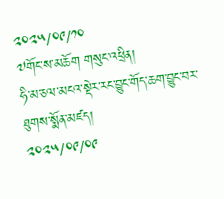༢༠༢༥/༠༩/༡༠
༧གོང་ས་མཆོག གསུང་འཕྲིན།
ཧི་མ་ཅལ་མངའ་སྡེར་རང་བྱུང་གོད་ཆག་བྱུང་བར་ཐུགས་སྨོན་མཛད།
༢༠༢༥/༠༩/༠༩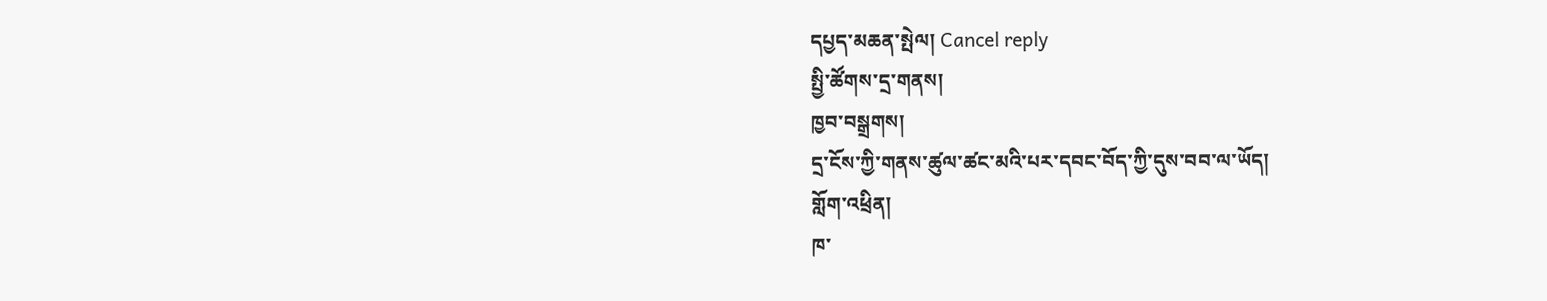དཔྱད་མཆན་སྤེལ། Cancel reply
སྤྱི་ཚོགས་དྲ་གནས།
ཁྱབ་བསྒྲགས།
དྲ་ངོས་ཀྱི་གནས་ཚུལ་ཚང་མའི་པར་དབང་བོད་ཀྱི་དུས་བབ་ལ་ཡོད།
གློག་འཕྲིན།
ཁ་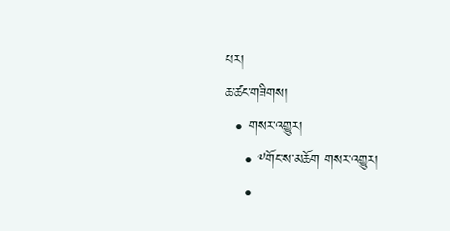པར།
ཆ་ཚང་གཟིགས།
  • གསར་འགྱུར།
    • ༸གོང་ས་མཆོག གསར་འགྱུར།
    •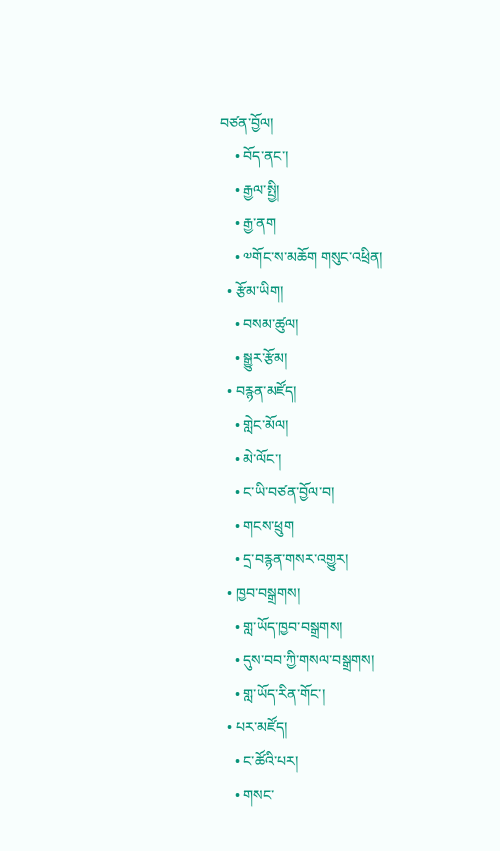བཙན་བྱོལ།
    • བོད་ནང་།
    • རྒྱལ་སྤྱི།
    • རྒྱ་ནག
    • ༧གོང་ས་མཆོག གསུང་འཕྲིན།
  • རྩོམ་ཡིག།
    • བསམ་ཚུལ།
    • སྒྱུར་རྩོམ།
  • བརྙན་མཛོད།
    • གླེང་མོལ།
    • མེ་ལོང་།
    • ང་ཡི་བཙན་བྱོལ་བ།
    • གངས་ཕྲུག
    • དྲ་བརྙན་གསར་འགྱུར།
  • ཁྱབ་བསྒྲགས།
    • གླ་ཡོད་ཁྱབ་བསྒྲགས།
    • དུས་བབ་ཀྱི་གསལ་བསྒྲགས།
    • གླ་ཡོད་རིན་གོང་།
  • པར་མཛོད།
    • ང་ཚོའི་པར།
    • གསང་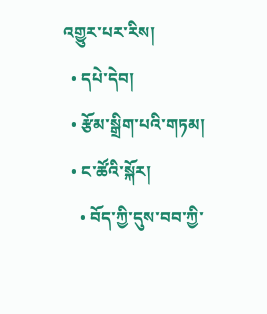འགྱུར་པར་རིས།
  • དཔེ་དེབ།
  • རྩོམ་སྒྲིག་པའི་གཏམ།
  • ང་ཚོའི་སྐོར།
    • བོད་ཀྱི་དུས་བབ་ཀྱི་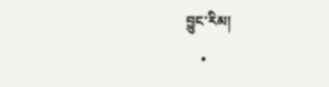བྱུང་རིམ།
    •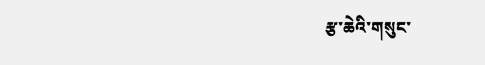རྩ་ཆེའི་གསུང་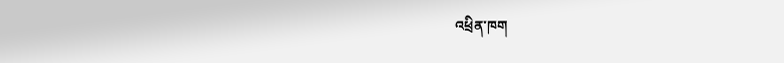འཕྲིན་ཁག